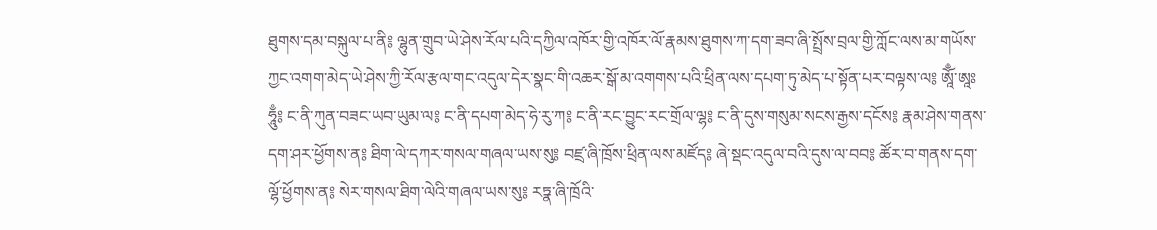ཐུགས་དམ་བསྐུལ་པ་ནི༔ ལྷུན་གྲུབ་ཡེ་ཤེས་རོལ་པའི་དཀྱིལ་འཁོར་གྱི་འཁོར་ལོ་རྣམས་ཐུགས་ཀ་དག་ཟབ་ཞི་སྤྲོས་བྲལ་གྱི་ཀློང་ལས་མ་གཡོས་ཀྱང་འགག་མེད་ཡེ་ཤེས་ཀྱི་རོལ་རྩལ་གང་འདུལ་དེར་སྣང་གི་འཆར་སྒོ་མ་འགགས་པའི་ཕྲིན་ལས་དཔག་ཏུ་མེད་པ་སྟོན་པར་བལྟས་ལ༔ ཨཱོྃ་ཨཱཿཧཱུྃ༔ ང་ནི་ཀུན་བཟང་ཡབ་ཡུམ་ལ༔ ང་ནི་དཔག་མེད་ཧེ་རུ་ཀ༔ ང་ནི་རང་བྱུང་རང་གྲོལ་ལྷ༔ ང་ནི་དུས་གསུམ་སངས་རྒྱས་དངོས༔ རྣམ་ཤེས་གནས་དག་ཤར་ཕྱོགས་ན༔ ཐིག་ལེ་དཀར་གསལ་གཞལ་ཡས་སུ༔ བཛྲ་ཞི་ཁྲོས་ཕྲིན་ལས་མཛོད༔ ཞེ་སྡང་འདུལ་བའི་དུས་ལ་བབ༔ ཚོར་བ་གནས་དག་ལྷོ་ཕྱོགས་ན༔ སེར་གསལ་ཐིག་ལེའི་གཞལ་ཡས་སུ༔ རཏྣ་ཞི་ཁྲོའི་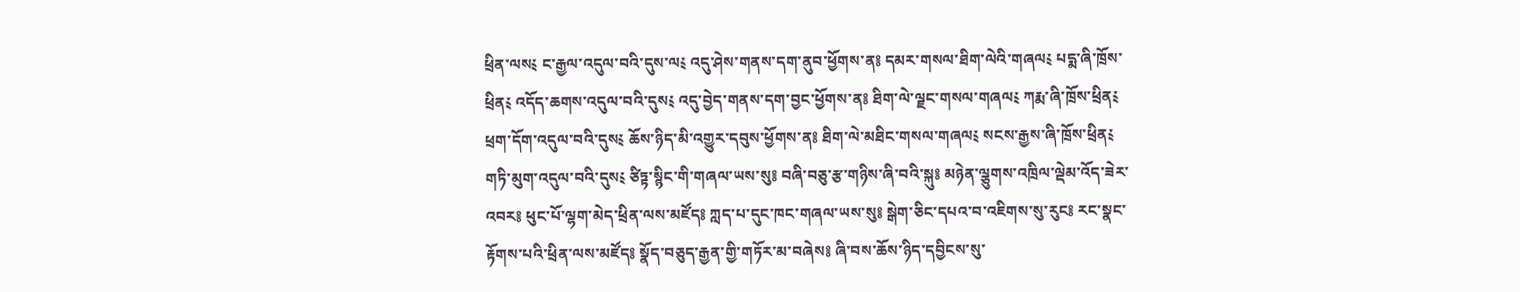ཕྲིན་ལས༴ ང་རྒྱལ་འདུལ་བའི་དུས་ལ༴ འདུ་ཤེས་གནས་དག་ནུབ་ཕྱོགས་ན༔ དམར་གསལ་ཐིག་ལེའི་གཞལ༴ པདྨ་ཞི་ཁྲོས་ཕྲིན༴ འདོད་ཆགས་འདུལ་བའི་དུས༴ འདུ་བྱེད་གནས་དག་བྱང་ཕྱོགས་ན༔ ཐིག་ལེ་ལྗང་གསལ་གཞལ༴ ཀརྨ་ཞི་ཁྲོས་ཕྲིན༴ ཕྲག་དོག་འདུལ་བའི་དུས༴ ཆོས་ཉིད་མི་འགྱུར་དབུས་ཕྱོགས་ན༔ ཐིག་ལེ་མཐིང་གསལ་གཞལ༴ སངས་རྒྱས་ཞི་ཁྲོས་ཕྲིན༴ གཏི་མུག་འདུལ་བའི་དུས༴ ཙིཏྟ་སྙིང་གི་གཞལ་ཡས་སུ༔ བཞི་བཅུ་རྩ་གཉིས་ཞི་བའི་སྐུ༔ མཉེན་ལྕུགས་འཁྲིལ་ལྡེམ་འོད་ཟེར་འབར༔ ཕུང་པོ་ལྷག་མེད་ཕྲིན་ལས་མཛོད༔ ཀླད་པ་དུང་ཁང་གཞལ་ཡས་སུ༔ སྒེག་ཅིང་དཔའ་བ་འཇིགས་སུ་རུང༔ རང་སྣང་རྟོགས་པའི་ཕྲིན་ལས་མཛོད༔ སྣོད་བཅུད་རྒྱན་གྱི་གཏོར་མ་བཞེས༔ ཞི་བས་ཆོས་ཉིད་དབྱིངས་སུ་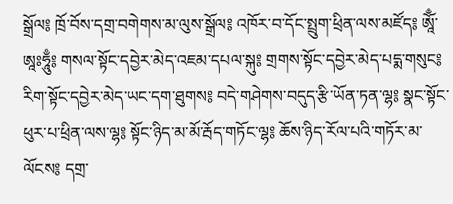སྒྲོལ༔ ཁྲོ་བོས་དགྲ་བགེགས་མ་ལུས་སྒྲོལ༔ འཁོར་བ་དོང་སྤྲུག་ཕྲིན་ལས་མཛོད༔ ཨཱོྃ་ཨཱཿཧཱུྃ༔ གསལ་སྟོང་དབྱེར་མེད་འཇམ་དཔལ་སྐུ༔ གྲགས་སྟོང་དབྱེར་མེད་པདྨ་གསུང༔ རིག་སྟོང་དབྱེར་མེད་ཡང་དག་ཐུགས༔ བདེ་གཤེགས་བདུད་རྩི་ཡོན་ཏན་ལྷ༔ སྣང་སྟོང་ཕུར་པ་ཕྲིན་ལས་ལྷ༔ སྟོང་ཉིད་མ་མོ་རྦོད་གཏོང་ལྷ༔ ཆོས་ཉིད་རོལ་པའི་གཏོར་མ་ལོངས༔ དགྲ་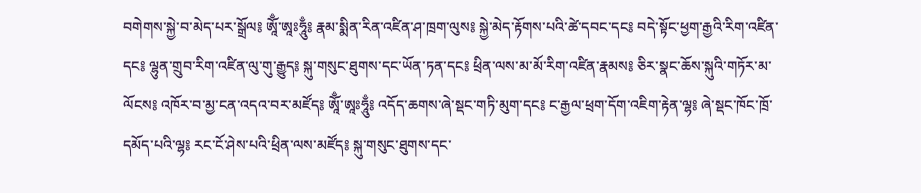བགེགས་སྐྱེ་བ་མེད་པར་སྒྲོལ༔ ཨཱོྃ་ཨཱཿཧཱུྃ༔ རྣམ་སྨིན་རིན་འཛིན་ཤ་ཁྲག་ལུས༔ སྐྱེ་མེད་རྟོགས་པའི་ཚེ་དབང་དང༔ བདེ་སྟོང་ཕྱག་རྒྱའི་རིག་འཛིན་དང༔ ལྷུན་གྲུབ་རིག་འཛིན་ལུ་གུ་རྒྱུད༔ སྐུ་གསུང་ཐུགས་དང་ཡོན་ཏན་དང༔ ཕྲིན་ལས་མ་མོ་རིག་འཛིན་རྣམས༔ ཅིར་སྣང་ཆོས་སྐུའི་གཏོར་མ་ལོངས༔ འཁོར་བ་མྱ་ངན་འདའ་བར་མཛོད༔ ཨཱོྃ་ཨཱཿཧཱུྃ༔ འདོད་ཆགས་ཞེ་སྡང་གཏི་མུག་དང༔ ང་རྒྱལ་ཕྲག་དོག་འཇིག་རྟེན་ལྷ༔ ཞེ་སྡང་ཁོང་ཁྲོ་དམོད་པའི་ལྷ༔ རང་ངོ་ཤེས་པའི་ཕྲིན་ལས་མཛོད༔ སྐུ་གསུང་ཐུགས་དང་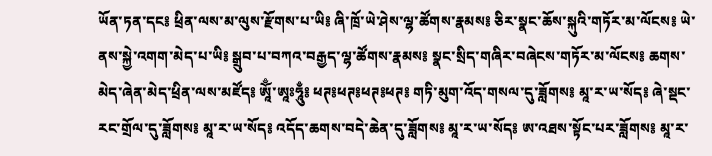ཡོན་ཏན་དང༔ ཕྲིན་ལས་མ་ལུས་རྫོགས་པ་ཡི༔ ཞི་ཁྲོ་ཡེ་ཤེས་ལྷ་ཚོགས་རྣམས༔ ཅིར་སྣང་ཆོས་སྐུའི་གཏོར་མ་ལོངས༔ ཡེ་ནས་སྐྱེ་འགག་མེད་པ་ཡི༔ སྒྲུབ་པ་བཀའ་བརྒྱད་ལྷ་ཚོགས་རྣམས༔ སྣང་སྲིད་གཞིར་བཞེངས་གཏོར་མ་ལོངས༔ ཆགས་མེད་ཞེན་མེད་ཕྲིན་ལས་མཛོད༔ ཨཱོྃ་ཨཱཿཧཱུྃ༔ ཕཊ༔ཕཊ༔ཕཊ༔ཕཊ༔ གཏི་མུག་འོད་གསལ་དུ་ཟློགས༔ མཱ་ར་ཡ་སོད༔ ཞེ་སྡང་རང་གྲོལ་དུ་ཟློགས༔ མཱ་ར་ཡ་སོད༔ འདོད་ཆགས་བདེ་ཆེན་དུ་ཟློགས༔ མཱ་ར་ཡ་སོད༔ ཨ་འཐས་སྟོང་པར་ཟློགས༔ མཱ་ར་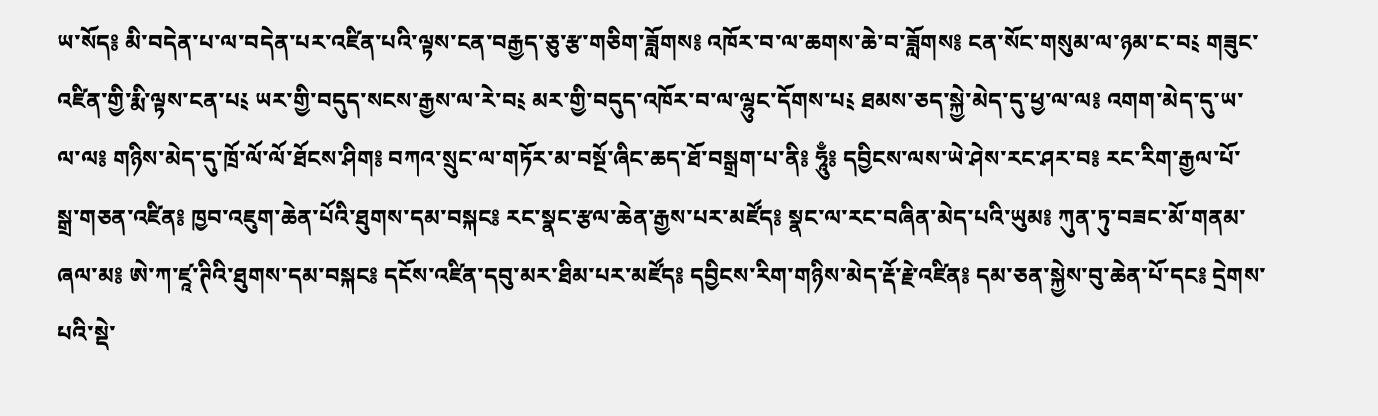ཡ་སོད༔ མི་བདེན་པ་ལ་བདེན་པར་འཛིན་པའི་ལྟས་ངན་བརྒྱད་ཅུ་རྩ་གཅིག་ཟློགས༔ འཁོར་བ་ལ་ཆགས་ཆེ་བ་ཟློགས༔ ངན་སོང་གསུམ་ལ་ཉམ་ང་བ༴ གཟུང་འཛིན་གྱི་རྨི་ལྟས་ངན་པ༴ ཡར་གྱི་བདུད་སངས་རྒྱས་ལ་རེ་བ༴ མར་གྱི་བདུད་འཁོར་བ་ལ་ལྷུང་དོགས་པ༴ ཐམས་ཅད་སྐྱེ་མེད་དུ་ཕྱ་ལ་ལ༔ འགག་མེད་དུ་ཡ་ལ་ལ༔ གཉིས་མེད་དུ་ཁྲོ་ལོ་ལོ་ཐོངས་ཤིག༔ བཀའ་སྲུང་ལ་གཏོར་མ་བསྔོ་ཞིང་ཆད་ཐོ་བསྒྲག་པ་ནི༔ ཧཱུྃ༔ དབྱིངས་ལས་ཡེ་ཤེས་རང་ཤར་བ༔ རང་རིག་རྒྱལ་པོ་སྒྲ་གཅན་འཛིན༔ ཁྱབ་འཇུག་ཆེན་པོའི་ཐུགས་དམ་བསྐང༔ རང་སྣང་རྩལ་ཆེན་རྒྱས་པར་མཛོད༔ སྣང་ལ་རང་བཞིན་མེད་པའི་ཡུམ༔ ཀུན་ཏུ་བཟང་མོ་གནམ་ཞལ་མ༔ ཨེ་ཀ་ཛཱ་ཊིའི་ཐུགས་དམ་བསྐང༔ དངོས་འཛིན་དབུ་མར་ཐིམ་པར་མཛོད༔ དབྱིངས་རིག་གཉིས་མེད་རྡོ་རྗེ་འཛིན༔ དམ་ཅན་སྐྱེས་བུ་ཆེན་པོ་དང༔ དྲེགས་པའི་སྡེ་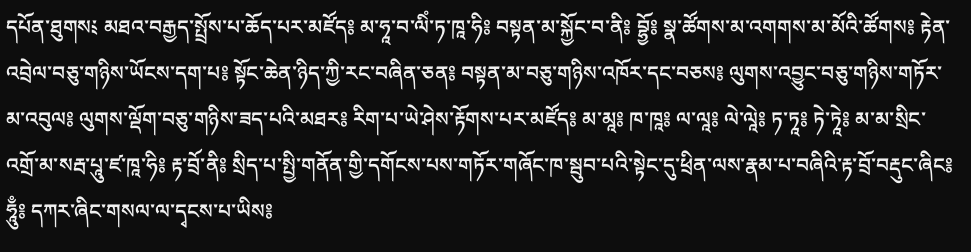དཔོན་ཐུགས༴ མཐའ་བརྒྱད་སྤྲོས་པ་ཆོད་པར་མཛོད༔ མ་ཧཱ་བ་ལིཾ་ཏ་ཁཱ་ཧི༔ བསྟན་མ་སྐྱོང་བ་ནི༔ བྷྱོ༔ སྣ་ཚོགས་མ་འགགས་མ་མོའི་ཚོགས༔ རྟེན་འབྲེལ་བཅུ་གཉིས་ཡོངས་དག་པ༔ སྟོང་ཆེན་ཉིད་ཀྱི་རང་བཞིན་ཅན༔ བསྟན་མ་བཅུ་གཉིས་འཁོར་དང་བཅས༔ ལུགས་འབྱུང་བཅུ་གཉིས་གཏོར་མ་འབུལ༔ ལུགས་ལྡོག་བཅུ་གཉིས་ཟད་པའི་མཐར༔ རིག་པ་ཡེ་ཤེས་རྟོགས་པར་མཛོད༔ མ་མཱ༔ ཁ་ཁཱ༔ ལ་ལཱ༔ ལེ་ལཱེ༔ ཏ་ཏཱ༔ ཏེ་ཏཱེ༔ མ་མ་སྲིང་འགྲོ་མ་སརྦ་པཱུ་ཛ་ཁཱ་ཧི༔ རྟ་བྲོ་ནི༔ སྲིད་པ་སྤྱི་གནོན་གྱི་དགོངས་པས་གཏོར་གཞོང་ཁ་སྦུབ་པའི་སྟེང་དུ་ཕྲིན་ལས་རྣམ་པ་བཞིའི་རྟ་བྲོ་བརྡུང་ཞིང༔ ཧཱུྃ༔ དཀར་ཞིང་གསལ་ལ་དྭངས་པ་ཡིས༔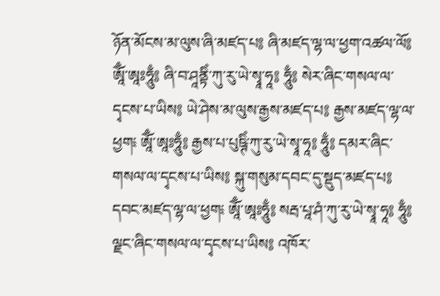ཉོན་མོངས་མ་ལུས་ཞི་མཛད་པ༔ ཞི་མཛད་ལྷ་ལ་ཕྱག་འཚལ་ལོ༔ ཨཱོྃ་ཨཱཿཧཱུྃ༔ ཞི་བ་ཤཱནྟིཾ་ཀུ་རུ་ཡེ་སྭཱ་ཧཱ༔ ཧཱུྃ༔ སེར་ཞིང་གསལ་ལ་དྭངས་པ་ཡིས༔ ཡེ་ཤེས་མ་ལུས་རྒྱས་མཛད་པ༔ རྒྱས་མཛད་ལྷ་ལ་ཕྱག༴ ཨཱོྃ་ཨཱཿཧཱུྃ༔ རྒྱས་པ་པུཥྚིཾ་ཀུ་རུ་ཡེ་སྭཱ་ཧཱ༔ ཧཱུྃ༔ དམར་ཞིང་གསལ་ལ་དྭངས་པ་ཡིས༔ སྐུ་གསུམ་དབང་དུ་སྡུད་མཛད་པ༔ དབང་མཛད་ལྷ་ལ་ཕྱག༴ ཨཱོྃ་ཨཱཿཧཱུྃ༔ སརྦ་པཱ་ཤཾ་ཀུ་རུ་ཡེ་སྭཱ་ཧཱ༔ ཧཱུྃ༔ ལྗང་ཞིང་གསལ་ལ་དྭངས་པ་ཡིས༔ འཁོར་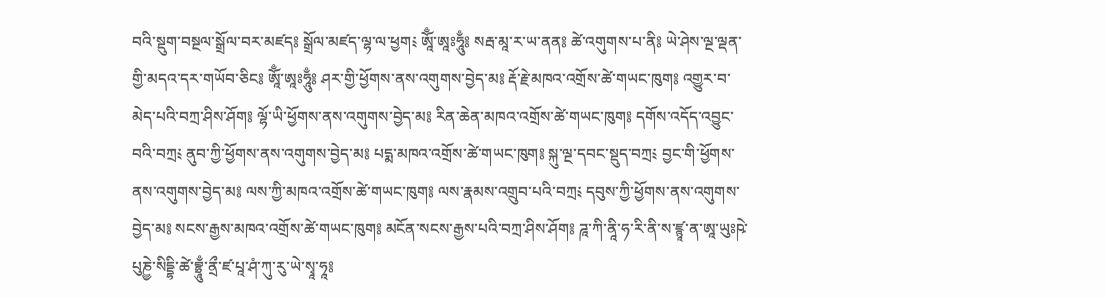བའི་སྡུག་བསྔལ་སྒྲོལ་བར་མཛད༔ སྒྲོལ་མཛད་ལྷ་ལ་ཕྱག༴ ཨཱོྃ་ཨཱཿཧཱུྃ༔ སརྦ་མཱ་ར་ཡ་ནན༔ ཚེ་འགུགས་པ་ནི༔ ཡེ་ཤེས་ལྔ་ལྡན་གྱི་མདའ་དར་གཡོབ་ཅིང༔ ཨཱོྃ་ཨཱཿཧཱུྃ༔ ཤར་གྱི་ཕྱོགས་ནས་འགུགས་བྱེད་མ༔ རྡོ་རྗེ་མཁའ་འགྲོས་ཚེ་གཡང་ཁུག༔ འགྱུར་བ་མེད་པའི་བཀྲ་ཤིས་ཤོག༔ ལྷོ་ཡི་ཕྱོགས་ནས་འགུགས་བྱེད་མ༔ རིན་ཆེན་མཁའ་འགྲོས་ཚེ་གཡང་ཁུག༔ དགོས་འདོད་འབྱུང་བའི་བཀྲ༴ ནུབ་ཀྱི་ཕྱོགས་ནས་འགུགས་བྱེད་མ༔ པདྨ་མཁའ་འགྲོས་ཚེ་གཡང་ཁུག༔ སྐུ་ལྔ་དབང་སྡུད་བཀྲ༴ བྱང་གི་ཕྱོགས་ནས་འགུགས་བྱེད་མ༔ ལས་ཀྱི་མཁའ་འགྲོས་ཚེ་གཡང་ཁུག༔ ལས་རྣམས་འགྲུབ་པའི་བཀྲ༴ དབུས་ཀྱི་ཕྱོགས་ནས་འགུགས་བྱེད་མ༔ སངས་རྒྱས་མཁའ་འགྲོས་ཚེ་གཡང་ཁུག༔ མངོན་སངས་རྒྱས་པའི་བཀྲ་ཤིས་ཤོག༔ ཌཱ་ཀི་ནཱི་ཧ་རི་ནི་ས་ཛྙཱ་ན་ཨཱ་ཡུཿཥེ་པུཎྱེ་སིདྡྷི་ཚེ་བྷྲཱུྃ་ནྲྀ་ཛ་པཱ་ཤཾ་ཀུ་རུ་ཡེ་སྭཱ་ཧཱ༔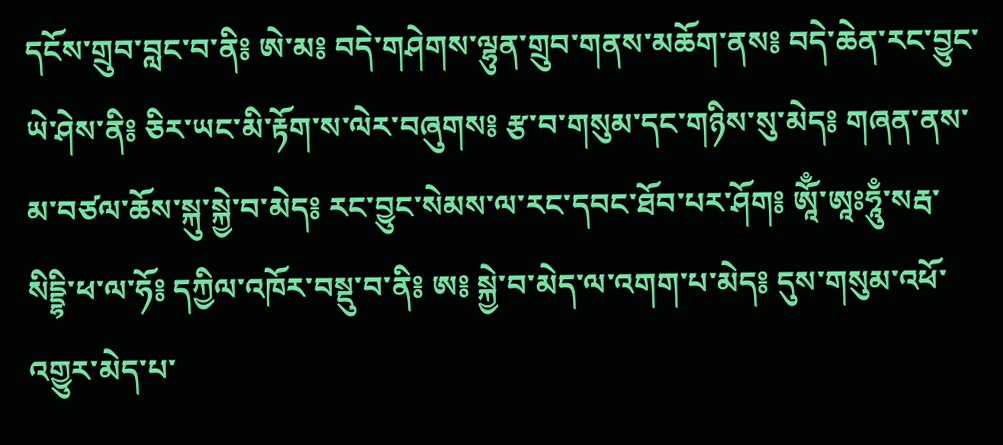དངོས་གྲུབ་བླང་བ་ནི༔ ཨེ་མ༔ བདེ་གཤེགས་ལྷུན་གྲུབ་གནས་མཆོག་ནས༔ བདེ་ཆེན་རང་བྱུང་ཡེ་ཤེས་ནི༔ ཅིར་ཡང་མི་རྟོག་ས་ལེར་བཞུགས༔ རྩ་བ་གསུམ་དང་གཉིས་སུ་མེད༔ གཞན་ནས་མ་བཙལ་ཆོས་སྐུ་སྐྱེ་བ་མེད༔ རང་བྱུང་སེམས་ལ་རང་དབང་ཐོབ་པར་ཤོག༔ ཨཱོྃ་ཨཱཿཧཱུྃ་སརྦ་སིདྡྷི་ཕ་ལ་ཧོ༔ དཀྱིལ་འཁོར་བསྡུ་བ་ནི༔ ཨ༔ སྐྱེ་བ་མེད་ལ་འགག་པ་མེད༔ དུས་གསུམ་འཕོ་འགྱུར་མེད་པ་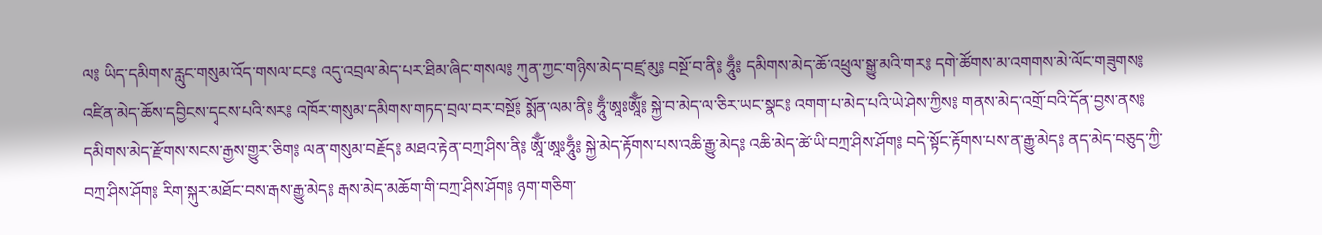ལ༔ ཡིད་དམིགས་རླུང་གསུམ་འོད་གསལ་ངང༔ འདུ་འབྲལ་མེད་པར་ཐིམ་ཞིང་གསལ༔ ཀུན་ཀྱང་གཉིས་མེད་བཛྲ་མུ༔ བསྔོ་བ་ནི༔ ཧཱུྃ༔ དམིགས་མེད་ཆོ་འཕྲུལ་སྒྱུ་མའི་གར༔ དགེ་ཚོགས་མ་འགགས་མེ་ལོང་གཟུགས༔ འཛིན་མེད་ཆོས་དབྱིངས་དྭངས་པའི་སར༔ འཁོར་གསུམ་དམིགས་གཏད་བྲལ་བར་བསྔོ༔ སྨོན་ལམ་ནི༔ ཧཱུྃ་ཨཱཿཨཱོྃ༔ སྐྱེ་བ་མེད་ལ་ཅིར་ཡང་སྣང༔ འགག་པ་མེད་པའི་ཡེ་ཤེས་ཀྱིས༔ གནས་མེད་འགྲོ་བའི་དོན་བྱས་ནས༔ དམིགས་མེད་རྫོགས་སངས་རྒྱས་གྱུར་ཅིག༔ ལན་གསུམ་བརྗོད༔ མཐའ་རྟེན་བཀྲ་ཤིས་ནི༔ ཨཱོྃ་ཨཱཿཧཱུྃ༔ སྐྱེ་མེད་རྟོགས་པས་འཆི་རྒྱུ་མེད༔ འཆི་མེད་ཚེ་ཡི་བཀྲ་ཤིས་ཤོག༔ བདེ་སྟོང་རྟོགས་པས་ན་རྒྱུ་མེད༔ ནད་མེད་བཅུད་ཀྱི་བཀྲ་ཤིས་ཤོག༔ རིག་སྐུར་མཐོང་བས་རྒས་རྒྱུ་མེད༔ རྒས་མེད་མཆོག་གི་བཀྲ་ཤིས་ཤོག༔ ཉག་གཅིག་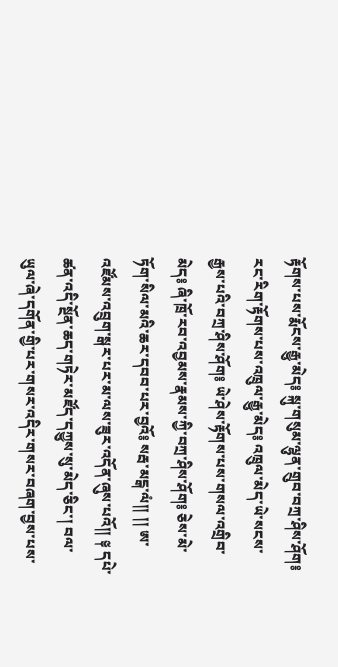རྟོགས་པས་རྨོངས་རྒྱུ་མེད༔ སྐུ་གསུམ་ལྷུན་གྲུབ་བཀྲ་ཤིས་ཤོག༔ རང་རིག་རྟོགས་པས་འཁྲུལ་རྒྱུ་མེད༔ འཁྲུལ་མེད་ཡེ་སངས་རྒྱས་པའི་བཀྲ་ཤིས་ཤོག༔ ཡེ་ཤེས་རྟོགས་པས་གསལ་འགྲིབ་མེད༔ ཞི་ཁྲོ་རབ་འབྱམས་རྣམས་ཀྱི་བཀྲ་ཤིས་ཤོག༔ ཅེས་མེ་ཏོག་སིལ་མའི་ཆར་དབབ་པར་བྱའོ༔ སརྦ་མངྒ་ལཾ།། །། ཨ་འཛོམས་འབྲུག་སྒར་པར་མ་ལས་ཟུར་འདོན་ཞུས་པའོ།། ༈ དཔེ་ཚན་འདི་སྔོན་ཆད་གཏེར་མཛོད་དཀྱུས་སུ་མེད་ཅིང་། བལ་ཡུལ་ཞེ་དགོན་གྱི་པར་གསར་འདིར་གསར་བཞག་བྱས་པས་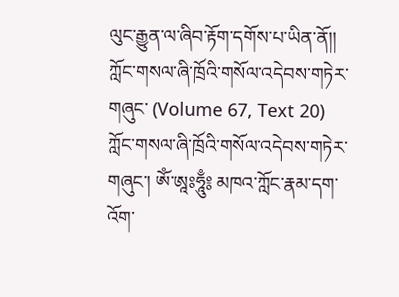ལུང་རྒྱུན་ལ་ཞིབ་རྟོག་དགོས་པ་ཡིན་ནོ།།
ཀློང་གསལ་ཞི་ཁྲོའི་གསོལ་འདེབས་གཏེར་གཞུང་ (Volume 67, Text 20)
ཀློང་གསལ་ཞི་ཁྲོའི་གསོལ་འདེབས་གཏེར་གཞུང་། ཨོཾ་ཨཱཿཧཱུྃ༔ མཁའ་ཀློང་རྣམ་དག་འོག་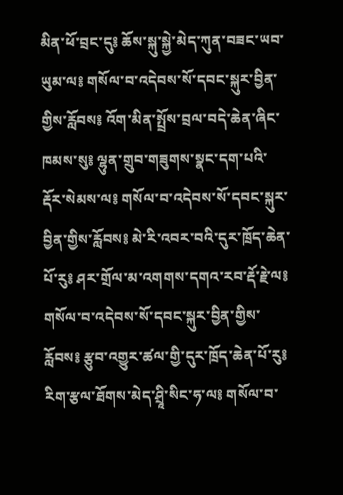མིན་ཕོ་བྲང་དུ༔ ཆོས་སྐུ་སྐྱེ་མེད་ཀུན་བཟང་ཡབ་ཡུམ་ལ༔ གསོལ་བ་འདེབས་སོ་དབང་སྐུར་བྱིན་གྱིས་རློབས༔ འོག་མིན་སྤྲོས་བྲལ་བདེ་ཆེན་ཞིང་ཁམས་སུ༔ ལྷུན་གྲུབ་གཟུགས་སྣང་དག་པའི་རྡོར་སེམས་ལ༔ གསོལ་བ་འདེབས་སོ་དབང་སྐུར་བྱིན་གྱིས་རློབས༔ མེ་རི་འབར་བའི་དུར་ཁྲོད་ཆེན་པོ་རུ༔ ཤར་གྲོལ་མ་འགགས་དགའ་རབ་རྡོ་རྗེ་ལ༔ གསོལ་བ་འདེབས་སོ་དབང་སྐུར་བྱིན་གྱིས་རློབས༔ རྩུབ་འགྱུར་ཚལ་གྱི་དུར་ཁྲོད་ཆེན་པོ་རུ༔ རིག་རྩལ་ཐོགས་མེད་ཤྲཱི་སིང་ཧ་ལ༔ གསོལ་བ་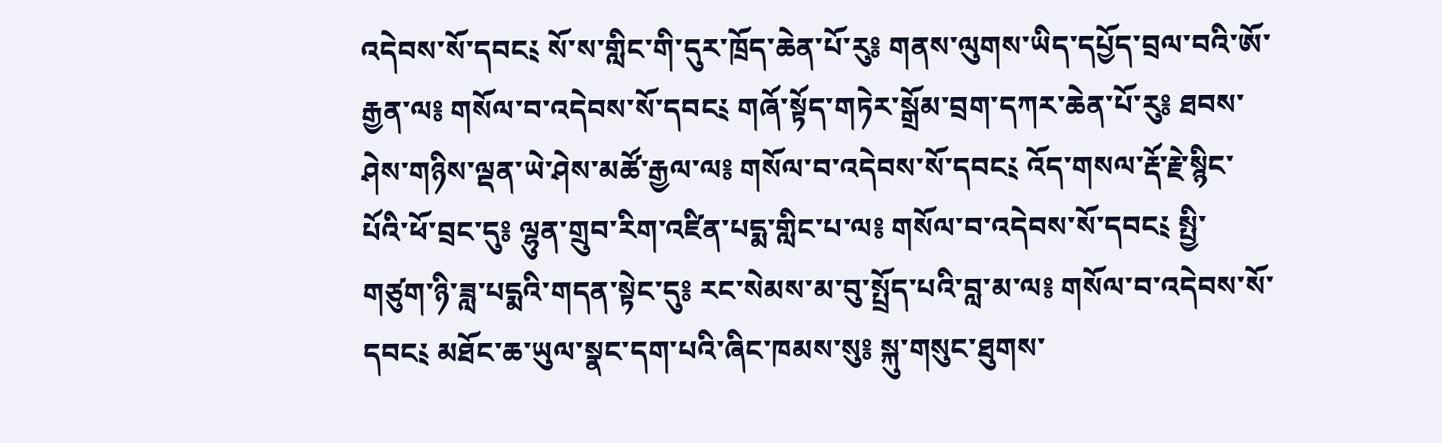འདེབས་སོ་དབང༴ སོ་ས་གླིང་གི་དུར་ཁྲོད་ཆེན་པོ་རུ༔ གནས་ལུགས་ཡིད་དཔྱོད་བྲལ་བའི་ཨོ་རྒྱན་ལ༔ གསོལ་བ་འདེབས་སོ་དབང༴ གཞོ་སྟོད་གཏེར་སྒྲོམ་བྲག་དཀར་ཆེན་པོ་རུ༔ ཐབས་ཤེས་གཉིས་ལྡན་ཡེ་ཤེས་མཚོ་རྒྱལ་ལ༔ གསོལ་བ་འདེབས་སོ་དབང༴ འོད་གསལ་རྡོ་རྗེ་སྙིང་པོའི་ཕོ་བྲང་དུ༔ ལྷུན་གྲུབ་རིག་འཛིན་པདྨ་གླིང་པ་ལ༔ གསོལ་བ་འདེབས་སོ་དབང༴ སྤྱི་གཙུག་ཉི་ཟླ་པདྨའི་གདན་སྟེང་དུ༔ རང་སེམས་མ་བུ་སྤྲོད་པའི་བླ་མ་ལ༔ གསོལ་བ་འདེབས་སོ་དབང༴ མཐོང་ཆ་ཡུལ་སྣང་དག་པའི་ཞིང་ཁམས་སུ༔ སྐུ་གསུང་ཐུགས་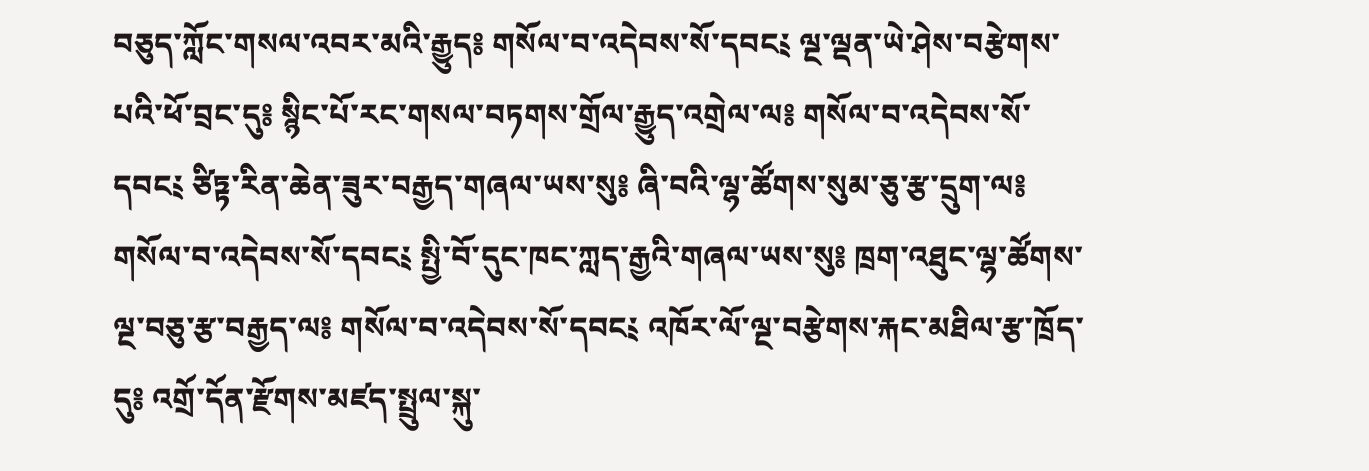བཅུད་ཀློང་གསལ་འབར་མའི་རྒྱུད༔ གསོལ་བ་འདེབས་སོ་དབང༴ ལྔ་ལྡན་ཡེ་ཤེས་བརྩེགས་པའི་ཕོ་བྲང་དུ༔ སྙིང་པོ་རང་གསལ་བཏགས་གྲོལ་རྒྱུད་འགྲེལ་ལ༔ གསོལ་བ་འདེབས་སོ་དབང༴ ཙིཏྟ་རིན་ཆེན་ཟུར་བརྒྱད་གཞལ་ཡས་སུ༔ ཞི་བའི་ལྷ་ཚོགས་སུམ་ཅུ་རྩ་དྲུག་ལ༔ གསོལ་བ་འདེབས་སོ་དབང༴ སྤྱི་བོ་དུང་ཁང་ཀླད་རྒྱའི་གཞལ་ཡས་སུ༔ ཁྲག་འཐུང་ལྷ་ཚོགས་ལྔ་བཅུ་རྩ་བརྒྱད་ལ༔ གསོལ་བ་འདེབས་སོ་དབང༴ འཁོར་ལོ་ལྔ་བརྩེགས་རྐང་མཐིལ་རྩ་ཁྲོད་དུ༔ འགྲོ་དོན་རྫོགས་མཛད་སྤྲུལ་སྐུ་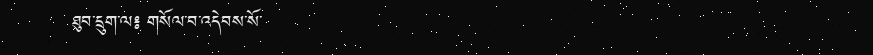ཐུབ་དྲུག་ལ༔ གསོལ་བ་འདེབས་སོ་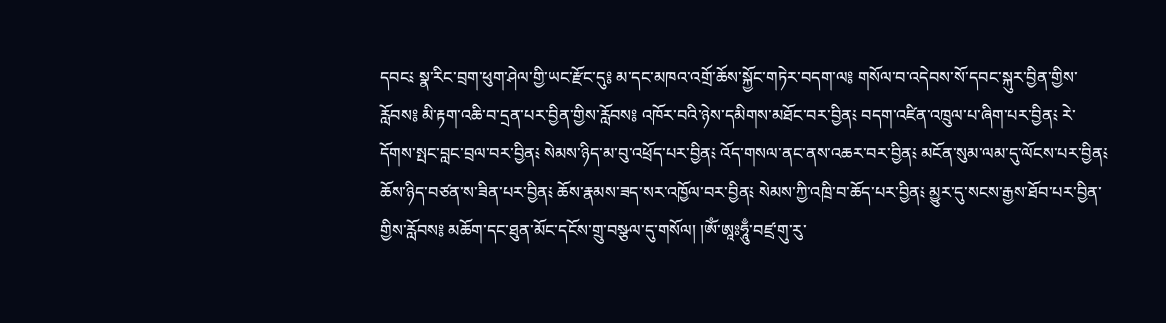དབང༴ སྣ་རིང་བྲག་ཕུག་ཤེལ་གྱི་ཡང་རྫོང་དུ༔ མ་དང་མཁའ་འགྲོ་ཆོས་སྐྱོང་གཏེར་བདག་ལ༔ གསོལ་བ་འདེབས་སོ་དབང་སྐུར་བྱིན་གྱིས་རློབས༔ མི་རྟག་འཆི་བ་དྲན་པར་བྱིན་གྱིས་རློབས༔ འཁོར་བའི་ཉེས་དམིགས་མཐོང་བར་བྱིན༴ བདག་འཛིན་འཁྲུལ་པ་ཞིག་པར་བྱིན༴ རེ་དོགས་སྤང་བླང་བྲལ་བར་བྱིན༴ སེམས་ཉིད་མ་བུ་འཕྲོད་པར་བྱིན༴ འོད་གསལ་ནང་ནས་འཆར་བར་བྱིན༴ མངོན་སུམ་ལམ་དུ་ལོངས་པར་བྱིན༴ ཆོས་ཉིད་བཙན་ས་ཟིན་པར་བྱིན༴ ཆོས་རྣམས་ཟད་སར་འཁྱོལ་བར་བྱིན༴ སེམས་ཀྱི་འཁྲི་བ་ཆོད་པར་བྱིན༴ མྱུར་དུ་སངས་རྒྱས་ཐོབ་པར་བྱིན་གྱིས་རློབས༔ མཆོག་དང་ཐུན་མོང་དངོས་གྲུ་བསྩལ་དུ་གསོལ། །ཨོཾ་ཨཱཿཧཱུྃ་བཛྲ་གུ་རུ་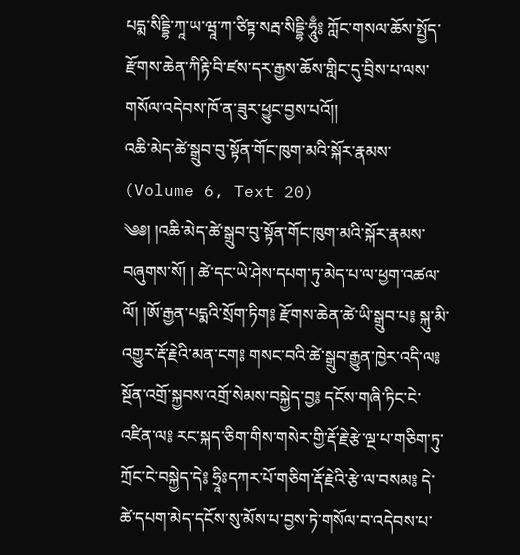པདྨ་སིདྡྷི་ཀཱ་ཡ་ཝཱ་ཀ་ཙིཏྟ་སརྦ་སིདྡྷི་ཧཱུྃ༔ ཀློང་གསལ་ཆོས་སྤྱོད་རྫོགས་ཆེན་ཀིརྟི་བི་ཛས་དར་རྒྱས་ཆོས་གླིང་དུ་བྲིས་པ་ལས་གསོལ་འདེབས་ཁོ་ན་ཟུར་ཕྱུང་བྱས་པའོ།།
འཆི་མེད་ཚེ་སྒྲུབ་བུ་སྟོན་གོང་ཁུག་མའི་སྐོར་རྣམས་ (Volume 6, Text 20)
༄༅། །འཆི་མེད་ཚེ་སྒྲུབ་བུ་སྟོན་གོང་ཁུག་མའི་སྐོར་རྣམས་བཞུགས་སོ། ། ཚེ་དང་ཡེ་ཤེས་དཔག་ཏུ་མེད་པ་ལ་ཕྱག་འཚལ་ལོ། །ཨོ་རྒྱན་པདྨའི་སྲོག་ཏིག༔ རྫོགས་ཆེན་ཚེ་ཡི་སྒྲུབ་པ༔ སྐུ་མི་འགྱུར་རྡོ་རྗེའི་མན་ངག༔ གསང་བའི་ཚེ་སྒྲུབ་རྒྱུན་ཁྱེར་འདི་ལ༔ སྔོན་འགྲོ་སྐྱབས་འགྲོ་སེམས་བསྐྱེད་བྱ༔ དངོས་གཞི་ཏིང་ངེ་འཛིན་ལ༔ རང་སྐད་ཅིག་གིས་གསེར་གྱི་རྡོ་རྗེ་རྩེ་ལྔ་པ་གཅིག་ཏུ་ཀྲོང་ངེ་བསྐྱེད་དེ༔ ཧྲཱིཿདཀར་པོ་གཅིག་རྡོ་རྗེའི་རྩེ་ལ་བསམ༔ དེ་ཚེ་དཔག་མེད་དངོས་སུ་མོས་པ་བྱས་ཏེ་གསོལ་བ་འདེབས་པ་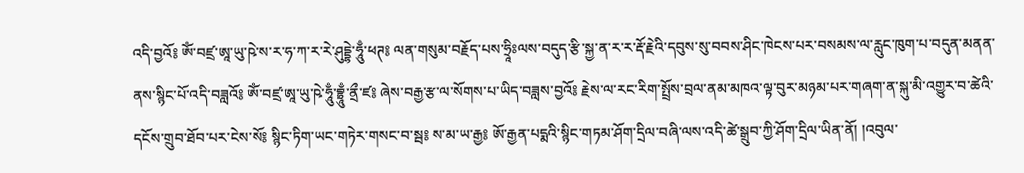འདི་བྱའོ༔ ཨོཾ་བཛྲ་ཨཱ་ཡུ་ཥེ་ས་ར་ཧ་ཀ་ར་རེ་ཤུདྡྷེ་ཧཱུྃ་ཕཊ༔ ལན་གསུམ་བརྗོད་པས་ཧྲཱིཿལས་བདུད་རྩི་སྐྱ་ན་ར་ར་རྡོ་རྗེའི་དབུས་སུ་བབས་ཤིང་ཁེངས་པར་བསམས་ལ་རླུང་ཁུག་པ་བདུན་མནན་ནས་སྙིང་པོ་འདི་བཟླའོ༔ ཨོཾ་བཛྲ་ཨཱ་ཡུ་ཥེ་ཧཱུྃ་བྷྲཱུྃ་ནྲྀ་ཛ༔ ཞེས་བརྒྱ་རྩ་ལ་སོགས་པ་ཡིད་བཟླས་བྱའོ༔ རྗེས་ལ་རང་རིག་སྤྲོས་བྲལ་ནམ་མཁའ་ལྟ་བུར་མཉམ་པར་གཞག་ན་སྐུ་མི་འགྱུར་བ་ཚེའི་དངོས་གྲུབ་ཐོབ་པར་ངེས་སོ༔ སྙིང་ཏིག་ཡང་གཏེར་གསང་བ་སྦ༔ ས་མ་ཡ་རྒྱ༔ ཨོ་རྒྱན་པདྨའི་སྙིང་གཏམ་ཤོག་དྲིལ་བཞི་ལས་འདི་ཚེ་སྒྲུབ་ཀྱི་ཤོག་དྲིལ་ཡིན་ནོ། །འབུལ་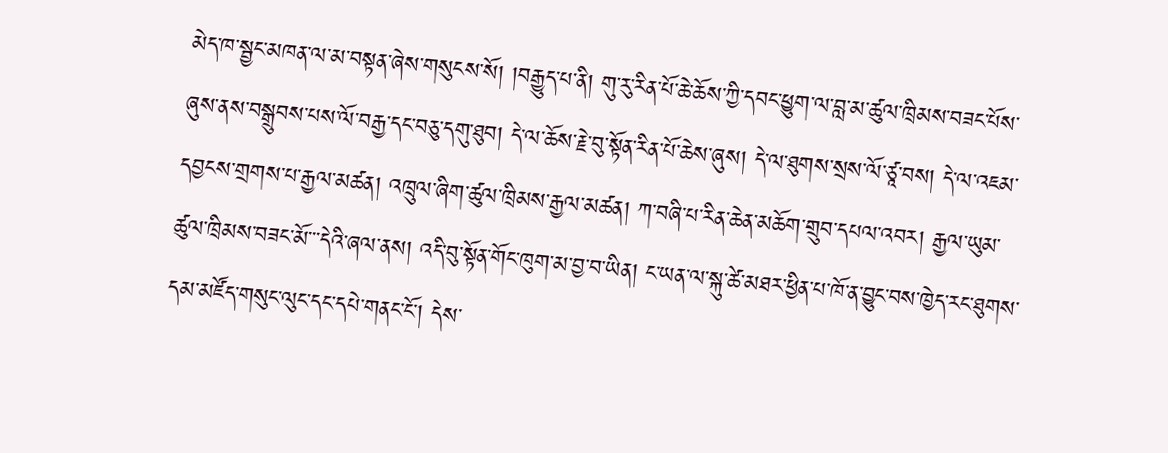མེད་ཁ་སྦྱང་མཁན་ལ་མ་བསྟན་ཞེས་གསུངས་སོ། །བརྒྱུད་པ་ནི། གུ་རུ་རིན་པོ་ཆེ་ཆོས་ཀྱི་དབང་ཕྱུག་ལ་བླ་མ་ཚུལ་ཁྲིམས་བཟང་པོས་ཞུས་ནས་བསྒྲུབས་པས་ལོ་བརྒྱ་དང་བཅུ་དགུ་ཐུབ། དེ་ལ་ཆོས་རྗེ་བུ་སྟོན་རིན་པོ་ཆེས་ཞུས། དེ་ལ་ཐུགས་སྲས་ལོ་ཙཱ་བས། དེ་ལ་འཇམ་དབྱངས་གྲགས་པ་རྒྱལ་མཚན། འཁྲུལ་ཞིག་ཚུལ་ཁྲིམས་རྒྱལ་མཚན། ཀ་བཞི་པ་རིན་ཆེན་མཆོག་གྲུབ་དཔལ་འབར། རྒྱལ་ཡུམ་ཚུལ་ཁྲིམས་བཟང་མོ་་་དེའི་ཞལ་ནས། འདི་བུ་སྟོན་གོང་ཁུག་མ་བྱ་བ་ཡིན། ང་ཡན་ལ་སྐུ་ཚེ་མཐར་ཕྱིན་པ་ཁོ་ན་བྱུང་བས་ཁྱེད་རང་ཐུགས་དམ་མཛོད་གསུང་ལུང་དང་དཔེ་གནང་ངོ་། དེས་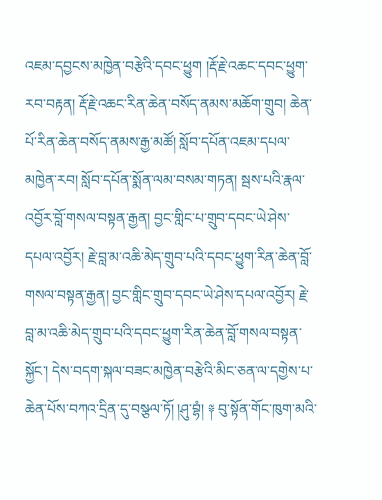འཇམ་དབྱངས་མཁྱེན་བརྩེའི་དབང་ཕྱུག །རྡོ་རྗེ་འཆང་དབང་ཕྱུག་རབ་བརྟན། རྡོ་རྗེ་འཆང་རིན་ཆེན་བསོད་ནམས་མཆོག་གྲུབ། ཆེན་པོ་རིན་ཆེན་བསོད་ནམས་རྒྱ་མཚོ། སློབ་དཔོན་འཇམ་དཔལ་མཁྱེན་རབ། སློབ་དཔོན་སྨོན་ལམ་བསམ་གཏན། སྦས་པའི་རྣལ་འབྱོར་བློ་གསལ་བསྟན་རྒྱན། བྱང་གླིང་པ་གྲུབ་དབང་ཡེ་ཤེས་དཔལ་འབྱོར། རྗེ་བླ་མ་འཆི་མེད་གྲུབ་པའི་དབང་ཕྱུག་རིན་ཆེན་བློ་གསལ་བསྟན་རྒྱན། བྱང་གླིང་གྲུབ་དབང་ཡེ་ཤེས་དཔལ་འབྱོར། རྗེ་བླ་མ་འཆི་མེད་གྲུབ་པའི་དབང་ཕྱུག་རིན་ཆེན་བློ་གསལ་བསྟན་སྐྱོང་། དེས་བདག་སྐལ་བཟང་མཁྱེན་བརྩེའི་མིང་ཅན་ལ་དགྱེས་པ་ཆེན་པོས་བཀའ་དྲིན་དུ་བསྩལ་ཏོ། །ཤུ་བྷཾ། ༈ བུ་སྟོན་གོང་ཁུག་མའི་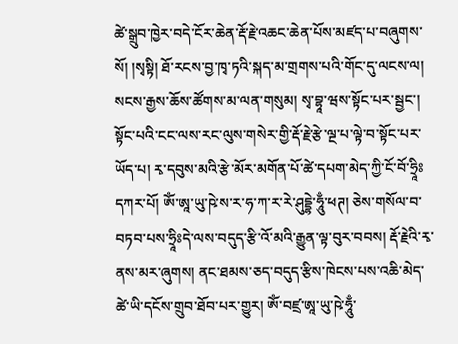ཚེ་སྒྲུབ་ཁྱེར་བདེ་ངོར་ཆེན་རྡོ་རྗེ་འཆང་ཆེན་པོས་མཛད་པ་བཞུགས་སོ། །སྭསྟི། ཐོ་རངས་བྱ་ཁྭ་ཏའི་སྐད་མ་གྲགས་པའི་གོང་དུ་ལངས་ལ། སངས་རྒྱས་ཆོས་ཚོགས་མ་ལན་གསུམ། སྭ་བྷཱ་ཝས་སྟོང་པར་སྦྱང་། སྟོང་པའི་ངང་ལས་རང་ལུས་གསེར་གྱི་རྡོ་རྗེ་རྩེ་ལྔ་པ་ལྟེ་བ་སྟོང་པར་ཡོད་པ། རྭ་དབུས་མའི་རྩེ་མོར་མགོན་པོ་ཚེ་དཔག་མེད་ཀྱི་ངོ་བོ་ཧྲཱིཿདཀར་པོ། ཨོཾ་ཨཱ་ཡུ་ཥེ་ས་ར་ཧ་ཀ་ར་རེ་ཤུདྡྷེ་ཧཱུྃ་ཕཊ། ཅེས་གསོལ་བ་བཏབ་པས་ཧྲཱིཿདེ་ལས་བདུད་རྩི་འོ་མའི་རྒྱུན་ལྟ་བུར་བབས། རྡོ་རྗེའི་རྭ་ནས་མར་ཞུགས། ནང་ཐམས་ཅད་བདུད་རྩིས་ཁེངས་པས་འཆི་མེད་ཚེ་ཡི་དངོས་གྲུབ་ཐོབ་པར་གྱུར། ཨོཾ་བཛྲ་ཨཱ་ཡུ་ཥེ་ཧཱུྃ་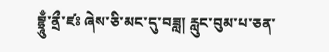བྷྲཱུྃ་ནྲྀ་ཛཿ ཞེས་ཅི་མང་དུ་བཟླ། རླུང་བུམ་པ་ཅན་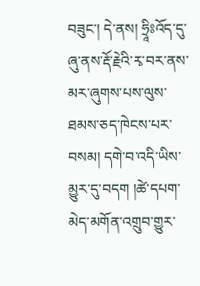བཟུང་། དེ་ནས། ཧྲཱིཿའོད་དུ་ཞུ་ནས་རྡོ་རྗེའི་རྭ་བར་ནས་མར་ཞུགས་པས་ལུས་ཐམས་ཅད་ཁེངས་པར་བསམ། དགེ་བ་འདི་ཡིས་མྱུར་དུ་བདག །ཚེ་དཔག་མེད་མགོན་འགྲུབ་གྱུར་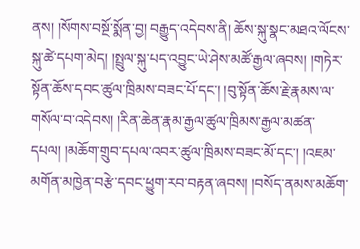ནས། །སོགས་བསྔོ་སྨོན་བྱ། བརྒྱུད་འདེབས་ནི། ཆོས་སྐུ་སྣང་མཐའ་ལོངས་སྐུ་ཚེ་དཔག་མེད། །སྤྲུལ་སྐུ་པད་འབྱུང་ཡེ་ཤེས་མཚོ་རྒྱལ་ཞབས། །གཏེར་སྟོན་ཆོས་དབང་ཚུལ་ཁྲིམས་བཟང་པོ་དང་། །བུ་སྟོན་ཆོས་རྗེ་རྣམས་ལ་གསོལ་བ་འདེབས། །རིན་ཆེན་རྣམ་རྒྱལ་ཚུལ་ཁྲིམས་རྒྱལ་མཚན་དཔལ། །མཆོག་གྲུབ་དཔལ་འབར་ཚུལ་ཁྲིམས་བཟང་མོ་དང་། །འཇམ་མགོན་མཁྱེན་བརྩེ་དབང་ཕྱུག་རབ་བརྟན་ཞབས། །བསོད་ནམས་མཆོག་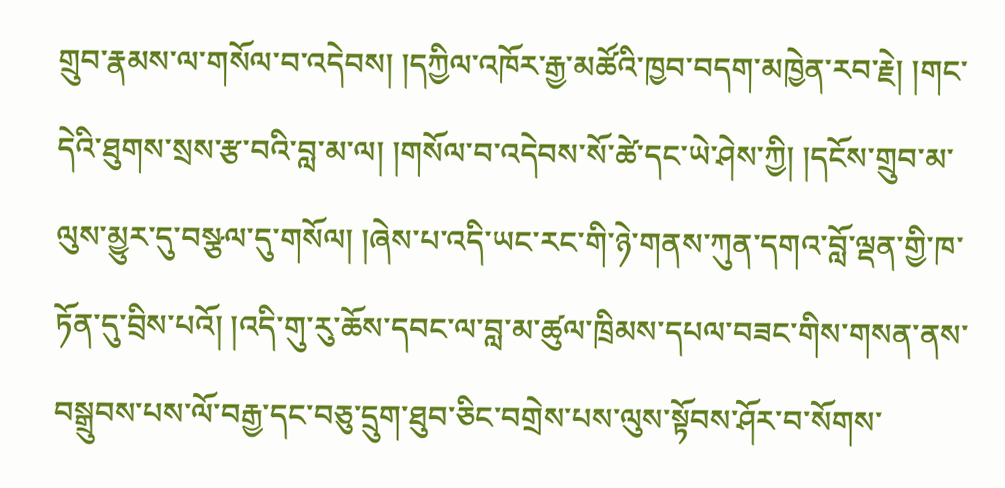གྲུབ་རྣམས་ལ་གསོལ་བ་འདེབས། །དཀྱིལ་འཁོར་རྒྱ་མཚོའི་ཁྱབ་བདག་མཁྱེན་རབ་རྗེ། །གང་དེའི་ཐུགས་སྲས་རྩ་བའི་བླ་མ་ལ། །གསོལ་བ་འདེབས་སོ་ཚེ་དང་ཡེ་ཤེས་ཀྱི། །དངོས་གྲུབ་མ་ལུས་མྱུར་དུ་བསྩལ་དུ་གསོལ། །ཞེས་པ་འདི་ཡང་རང་གི་ཉེ་གནས་ཀུན་དགའ་བློ་ལྡན་གྱི་ཁ་ཏོན་དུ་བྲིས་པའོ། །འདི་གུ་རུ་ཆོས་དབང་ལ་བླ་མ་ཚུལ་ཁྲིམས་དཔལ་བཟང་གིས་གསན་ནས་བསྒྲུབས་པས་ལོ་བརྒྱ་དང་བཅུ་དྲུག་ཐུབ་ཅིང་བགྲེས་པས་ལུས་སྟོབས་ཤོར་བ་སོགས་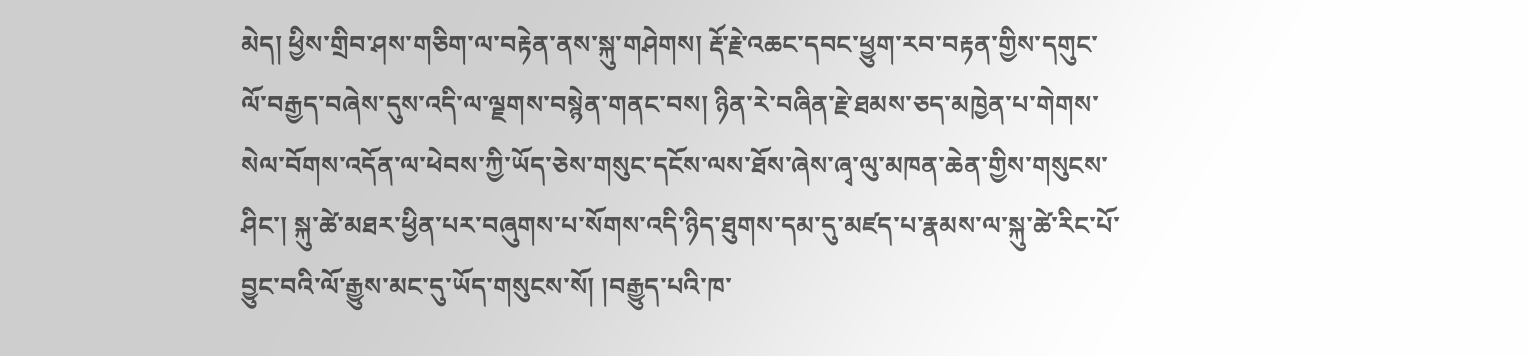མེད། ཕྱིས་གྲིབ་ཤས་གཅིག་ལ་བརྟེན་ནས་སྐུ་གཤེགས། རྡོ་རྗེ་འཆང་དབང་ཕྱུག་རབ་བརྟན་གྱིས་དགུང་ལོ་བརྒྱད་བཞེས་དུས་འདི་ལ་ལྗགས་བསྙེན་གནང་བས། ཉིན་རེ་བཞིན་རྗེ་ཐམས་ཅད་མཁྱེན་པ་གེགས་སེལ་བོགས་འདོན་ལ་ཕེབས་ཀྱི་ཡོད་ཅེས་གསུང་དངོས་ལས་ཐོས་ཞེས་ཞྭ་ལུ་མཁན་ཆེན་གྱིས་གསུངས་ཤིང་། སྐུ་ཚེ་མཐར་ཕྱིན་པར་བཞུགས་པ་སོགས་འདི་ཉིད་ཐུགས་དམ་དུ་མཛད་པ་རྣམས་ལ་སྐུ་ཚེ་རིང་པོ་བྱུང་བའི་ལོ་རྒྱུས་མང་དུ་ཡོད་གསུངས་སོ། །བརྒྱུད་པའི་ཁ་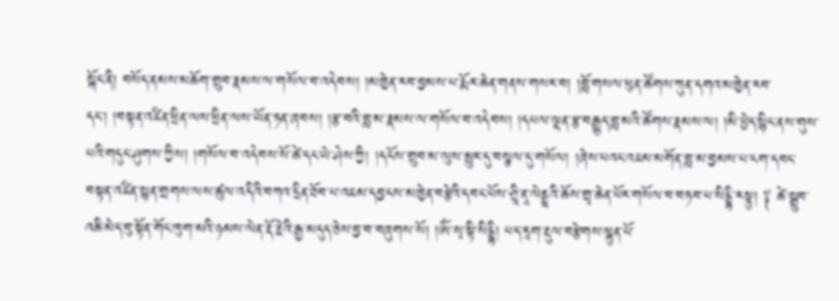སྐོང་ནི། བསོད་ནམས་མཆོག་གྲུབ་རྣམས་ལ་གསོལ་བ་འདེབས། །མཁྱེན་རབ་བྱམས་པ་རྨོར་ཆེན་གནས་གསར་བ། །བློ་གསལ་ཕུན་ཚོགས་ཀུན་དགའ་མཁྱེན་རབ་དང་། །བསྟན་འཛིན་ཕྲིན་ལས་ཕྲིན་ལས་ཡོན་ཏན་ཞབས། །རྩ་བའི་བླ་མ་རྣམས་ལ་གསོལ་བ་འདེབས། །དཔལ་ལྡན་རྩ་བརྒྱུད་བླ་མའི་ཚོགས་རྣམས་ལ། །མི་ཕྱེད་སྙིང་ནས་གུས་པའི་གདུང་ཤུགས་ཀྱིས། །གསོལ་བ་འདེབས་སོ་ཚེ་དང་ཡེ་ཤེས་ཀྱི། །དངོས་གྲུབ་མ་ལུས་མྱུར་དུ་བསྩལ་དུ་གསོལ། །ཞེས་པའང་འཇམ་མགོན་བླ་མ་བྱམས་པ་ངག་དབང་བསྟན་འཛིན་སྙན་གྲགས་ལས་ཚུལ་འདིའི་བཀའ་དྲིན་ཐོབ་པ་འཇམ་དབྱངས་མཁྱེན་བརྩེའི་དབང་པོས་ཤྲཱི་ནཱ་ལེནྡྲའི་ཆོས་གྲྭ་ཆེན་པོར་གསོལ་བ་བཏབ་པ་སིདྡྷི་རསྟུ། ༈ ཚེ་སྒྲུབ་འཆི་མེད་བུ་སྟོན་གོང་ཁུག་མའི་ཉམས་ལེན་རྡོ་རྗེའི་རྒྱ་མདུད་ཅེས་བྱ་བ་བཞུགས་སོ། །ཨོཾ་སྭ་སྟི་སིདྡྷི། པད་རཱག་རྡུལ་བརྩེགས་ལྷུན་པོ་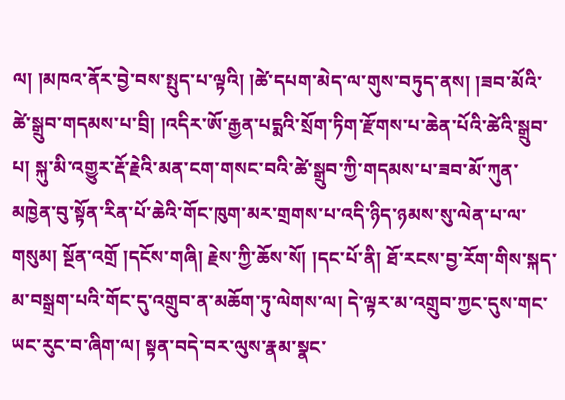ལ། །མཁའ་ནོར་བྱེ་བས་སྤུད་པ་ལྟའི། །ཚེ་དཔག་མེད་ལ་གུས་བཏུད་ནས། །ཟབ་མོའི་ཚེ་སྒྲུབ་གདམས་པ་བྲི། །འདིར་ཨོ་རྒྱན་པདྨའི་སྲོག་ཏིག་རྫོགས་པ་ཆེན་པོའི་ཚེའི་སྒྲུབ་པ། སྐུ་མི་འགྱུར་རྡོ་རྗེའི་མན་ངག་གསང་བའི་ཚེ་སྒྲུབ་ཀྱི་གདམས་པ་ཟབ་མོ་ཀུན་མཁྱེན་བུ་སྟོན་རིན་པོ་ཆེའི་གོང་ཁུག་མར་གྲགས་པ་འདི་ཉིད་ཉམས་སུ་ལེན་པ་ལ་གསུམ། སྔོན་འགྲོ །དངོས་གཞི། རྗེས་ཀྱི་ཆོས་སོ། །དང་པོ་ནི། ཐོ་རངས་བྱ་རོག་གིས་སྐད་མ་བསྒྲག་པའི་གོང་དུ་འགྲུབ་ན་མཆོག་ཏུ་ལེགས་ལ། དེ་ལྟར་མ་འགྲུབ་ཀྱང་དུས་གང་ཡང་རུང་བ་ཞིག་ལ། སྟན་བདེ་བར་ལུས་རྣམ་སྣང་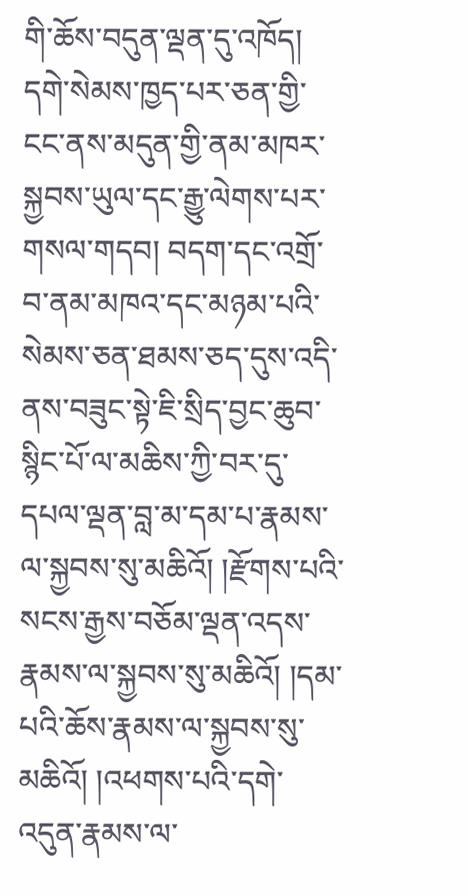གི་ཆོས་བདུན་ལྡན་དུ་འཁོད། དགེ་སེམས་ཁྱད་པར་ཅན་གྱི་ངང་ནས་མདུན་གྱི་ནམ་མཁར་སྐྱབས་ཡུལ་དང་རྒྱུ་ལེགས་པར་གསལ་གདབ། བདག་དང་འགྲོ་བ་ནམ་མཁའ་དང་མཉམ་པའི་སེམས་ཅན་ཐམས་ཅད་དུས་འདི་ནས་བཟུང་སྟེ་ཇི་སྲིད་བྱང་ཆུབ་སྙིང་པོ་ལ་མཆིས་ཀྱི་བར་དུ་དཔལ་ལྡན་བླ་མ་དམ་པ་རྣམས་ལ་སྐྱབས་སུ་མཆིའོ། །རྫོགས་པའི་སངས་རྒྱས་བཅོམ་ལྡན་འདས་རྣམས་ལ་སྐྱབས་སུ་མཆིའོ། །དམ་པའི་ཆོས་རྣམས་ལ་སྐྱབས་སུ་མཆིའོ། །འཕགས་པའི་དགེ་འདུན་རྣམས་ལ་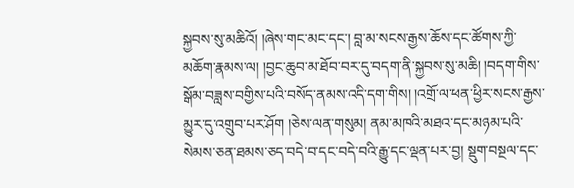སྐྱབས་སུ་མཆིའོ། །ཞེས་གང་མང་དང་། བླ་མ་སངས་རྒྱས་ཆོས་དང་ཚོགས་ཀྱི་མཆོག་རྣམས་ལ། །བྱང་ཆུབ་མ་ཐོབ་བར་དུ་བདག་ནི་སྐྱབས་སུ་མཆི། །བདག་གིས་སྒོམ་བཟླས་བགྱིས་པའི་བསོད་ནམས་འདི་དག་གིས། །འགྲོ་ལ་ཕན་ཕྱིར་སངས་རྒྱས་མྱུར་དུ་འགྲུབ་པར་ཤོག །ཅེས་ལན་གསུམ། ནམ་མཁའི་མཐའ་དང་མཉམ་པའི་སེམས་ཅན་ཐམས་ཅད་བདེ་བ་དང་བདེ་བའི་རྒྱུ་དང་ལྡན་པར་བྱ། སྡུག་བསྔལ་དང་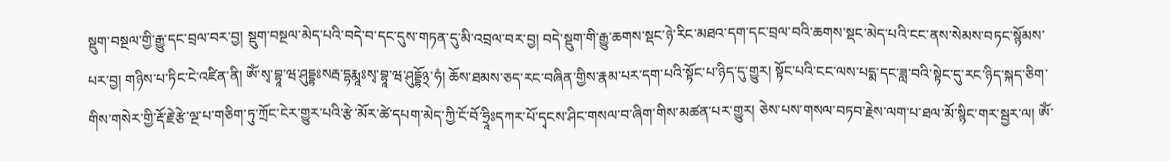སྡུག་བསྔལ་གྱི་རྒྱུ་དང་བྲལ་བར་བྱ། སྡུག་བསྔལ་མེད་པའི་བདེ་བ་དང་དུས་གཏན་དུ་མི་འབྲལ་བར་བྱ། བདེ་སྡུག་གི་རྒྱུ་ཆགས་སྡང་ཉེ་རིང་མཐའ་དག་དང་བྲལ་བའི་ཆགས་སྡང་མེད་པའི་ངང་ནས་སེམས་བཏང་སྙོམས་པར་བྱ། གཉིས་པ་ཏིང་ངེ་འཛིན་ནི། ཨོཾ་སྭ་བྷཱ་ཝ་ཤུདྡྷཿསརྦ་དྷརྨཱཿསྭ་བྷཱ་ཝ་ཤུདྡྷོ྅་ཧཾ། ཆོས་ཐམས་ཅད་རང་བཞིན་གྱིས་རྣམ་པར་དག་པའི་སྟོང་པ་ཉིད་དུ་གྱུར། སྟོང་པའི་ངང་ལས་པདྨ་དང་ཟླ་བའི་སྟེང་དུ་རང་ཉིད་སྐད་ཅིག་གིས་གསེར་གྱི་རྡོ་རྗེ་རྩེ་ལྔ་པ་གཅིག་ཏུ་ཀྲོང་ངེར་གྱུར་པའི་རྩེ་མོར་ཚེ་དཔག་མེད་ཀྱི་ངོ་བོ་ཧྲཱིཿདཀར་པོ་དྭངས་ཤིང་གསལ་བ་ཞིག་གིས་མཚན་པར་གྱུར། ཅེས་པས་གསལ་བཏབ་རྗེས་ལག་པ་ཐལ་མོ་སྙིང་གར་སྦྱར་ལ། ཨོཾ་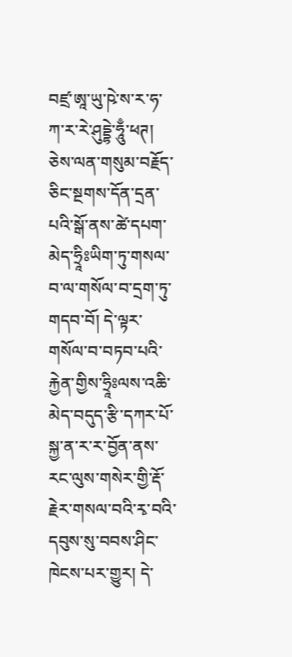བཛྲ་ཨཱ་ཡུ་ཥེ་ས་ར་ཧ་ཀ་ར་རེ་ཤུདྡྷེ་ཧཱུྃ་ཕཊ། ཅེས་ལན་གསུམ་བརྗོད་ཅིང་སྔགས་དོན་དྲན་པའི་སྒོ་ནས་ཚེ་དཔག་མེད་ཧྲཱིཿཡིག་ཏུ་གསལ་བ་ལ་གསོལ་བ་དྲག་ཏུ་གདབ་བོ། དེ་ལྟར་གསོལ་བ་བཏབ་པའི་རྐྱེན་གྱིས་ཧྲཱིཿལས་འཆི་མེད་བདུད་རྩི་དཀར་པོ་སྐྱ་ན་ར་ར་བྱོན་ནས་རང་ལུས་གསེར་གྱི་རྡོ་རྗེར་གསལ་བའི་རྭ་བའི་དབུས་སུ་བབས་ཤིང་ཁེངས་པར་གྱུར། དེ་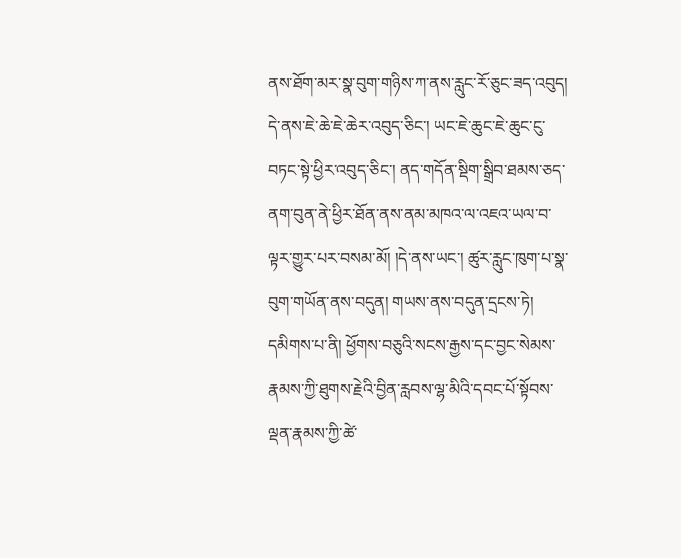ནས་ཐོག་མར་སྣ་བུག་གཉིས་ཀ་ནས་རླུང་རོ་ཅུང་ཟད་འབུད། དེ་ནས་ཇེ་ཆེ་ཇེ་ཆེར་འབུད་ཅིང་། ཡང་ཇེ་ཆུང་ཇེ་ཆུང་ངུ་བཏང་སྟེ་ཕྱིར་འབུད་ཅིང་། ནད་གདོན་སྡིག་སྒྲིབ་ཐམས་ཅད་ནག་བུན་ནེ་ཕྱིར་ཐོན་ནས་ནམ་མཁའ་ལ་འཇའ་ཡལ་བ་ལྟར་གྱུར་པར་བསམ་མོ། །དེ་ནས་ཡང་། ཚུར་རླུང་ཁུག་པ་སྣ་བུག་གཡོན་ནས་བདུན། གཡས་ནས་བདུན་དྲངས་ཏེ། དམིགས་པ་ནི། ཕྱོགས་བཅུའི་སངས་རྒྱས་དང་བྱང་སེམས་རྣམས་ཀྱི་ཐུགས་རྗེའི་བྱིན་རླབས་ལྷ་མིའི་དབང་པོ་སྟོབས་ལྡན་རྣམས་ཀྱི་ཚེ་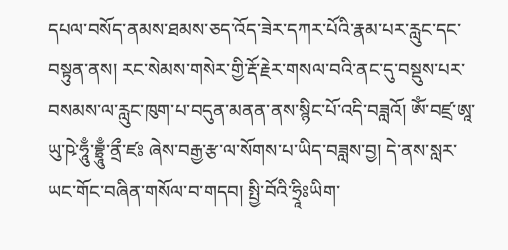དཔལ་བསོད་ནམས་ཐམས་ཅད་འོད་ཟེར་དཀར་པོའི་རྣམ་པར་རླུང་དང་བསྟུན་ནས། རང་སེམས་གསེར་གྱི་རྡོ་རྗེར་གསལ་བའི་ནང་དུ་བསྡུས་པར་བསམས་ལ་རླུང་ཁུག་པ་བདུན་མནན་ནས་སྙིང་པོ་འདི་བཟླའོ། ཨོཾ་བཛྲ་ཨཱ་ཡུ་ཥེ་ཧཱུྃ་བྷྲཱུྃ་ནྲྀ་ཛཿ ཞེས་བརྒྱ་རྩ་ལ་སོགས་པ་ཡིད་བཟླས་བྱ། དེ་ནས་སླར་ཡང་གོང་བཞིན་གསོལ་བ་གདབ། སྤྱི་བོའི་ཧྲཱིཿཡིག་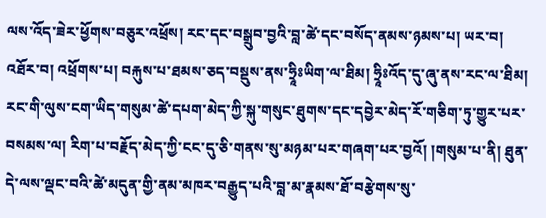ལས་འོད་ཟེར་ཕྱོགས་བཅུར་འཕྲོས། རང་དང་བསྒྲུབ་བྱའི་བླ་ཚེ་དང་བསོད་ནམས་ཉམས་པ། ཡར་བ། འཐོར་བ། འཕྲོགས་པ། བརྐུས་པ་ཐམས་ཅད་བསྡུས་ནས་ཧྲཱིཿཡིག་ལ་ཐིམ། ཧྲཱིཿའོད་དུ་ཞུ་ནས་རང་ལ་ཐིམ། རང་གི་ལུས་ངག་ཡིད་གསུམ་ཚེ་དཔག་མེད་ཀྱི་སྐུ་གསུང་ཐུགས་དང་དབྱེར་མེད་རོ་གཅིག་ཏུ་གྱུར་པར་བསམས་ལ། རིག་པ་བརྗོད་མེད་ཀྱི་ངང་དུ་ཅི་གནས་སུ་མཉམ་པར་གཞག་པར་བྱའོ། །གསུམ་པ་ནི། ཐུན་དེ་ལས་ལྡང་བའི་ཚེ་མདུན་གྱི་ནམ་མཁར་བརྒྱུད་པའི་བླ་མ་རྣམས་ཐོ་བརྩེགས་སུ་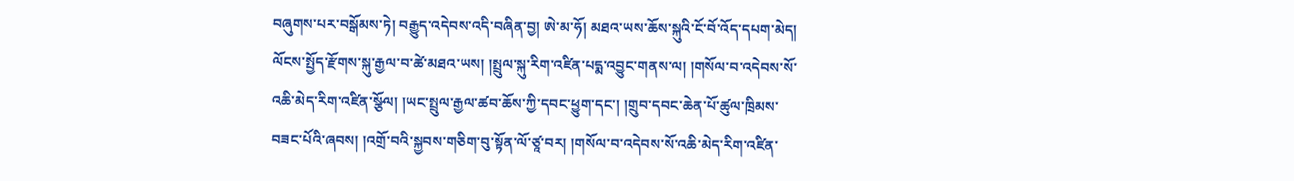བཞུགས་པར་བསྒོམས་ཏེ། བརྒྱུད་འདེབས་འདི་བཞིན་བྱ། ཨེ་མ་ཧོ། མཐའ་ཡས་ཆོས་སྐུའི་ངོ་བོ་འོད་དཔག་མེད། ལོངས་སྤྱོད་རྫོགས་སྐུ་རྒྱལ་བ་ཚེ་མཐའ་ཡས། །སྤྲུལ་སྐུ་རིག་འཛིན་པདྨ་འབྱུང་གནས་ལ། །གསོལ་བ་འདེབས་སོ་འཆི་མེད་རིག་འཛིན་སྩོལ། །ཡང་སྤྲུལ་རྒྱལ་ཚབ་ཆོས་ཀྱི་དབང་ཕྱུག་དང་། །གྲུབ་དབང་ཆེན་པོ་ཚུལ་ཁྲིམས་བཟང་པོའི་ཞབས། །འགྲོ་བའི་སྐྱབས་གཅིག་བུ་སྟོན་ལོ་ཙཱ་བར། །གསོལ་བ་འདེབས་སོ་འཆི་མེད་རིག་འཛིན་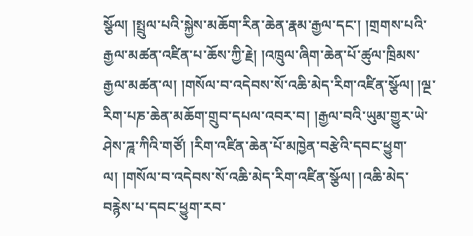སྩོལ། །སྤྲུལ་པའི་སྐྱེས་མཆོག་རིན་ཆེན་རྣམ་རྒྱལ་དང་། །གྲགས་པའི་རྒྱལ་མཚན་འཛིན་པ་ཆོས་ཀྱི་རྗེ། །འཁྲུལ་ཞིག་ཆེན་པོ་ཚུལ་ཁྲིམས་རྒྱལ་མཚན་ལ། །གསོལ་བ་འདེབས་སོ་འཆི་མེད་རིག་འཛིན་སྩོལ། །ལྔ་རིག་པཎ་ཆེན་མཆོག་གྲུབ་དཔལ་འབར་བ། །རྒྱལ་བའི་ཡུམ་གྱུར་ཡེ་ཤེས་ཌཱ་ཀིའི་གཙོ། །རིག་འཛིན་ཆེན་པོ་མཁྱེན་བརྩེའི་དབང་ཕྱུག་ལ། །གསོལ་བ་འདེབས་སོ་འཆི་མེད་རིག་འཛིན་སྩོལ། །འཆི་མེད་བརྙེས་པ་དབང་ཕྱུག་རབ་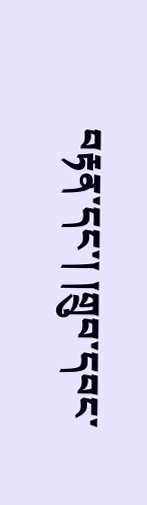བརྟན་དང་། །གྲུབ་དབང་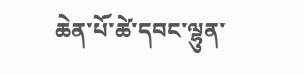ཆེན་པོ་ཚེ་དབང་ལྷུན་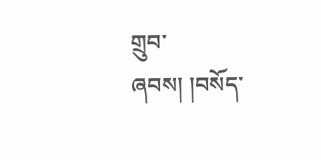གྲུབ་ཞབས། །བསོད་